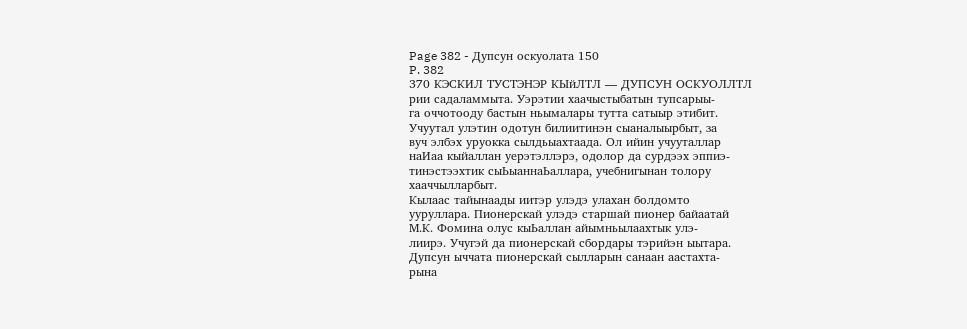Page 382 - Дупсун оскуолата 150
P. 382
370 КЭСКИЛ ТУСТЭНЭР КЫйЛТЛ — ДУПСУН ОСКУОЛЛТЛ
рии садаламмыта. Уэрэтии хаачыстыбатын тупсарыы-
га оччотооду бастын ньымалары тутта сатыыр этибит.
Учуутал улэтин одотун билиитинэн сыаналыырбыт, за
вуч элбэх уруокка сылдьыахтаада. Ол ийин учууталлар
наИаа кыйаллан уерэтэллэрэ, одолор да сурдээх эппиэ-
тинэстээхтик сыЬыаннаЬаллара, учебнигынан толору
хааччылларбыт.
Кылаас тайынаады иитэр улэдэ улахан болдомто
ууруллара. Пионерскай улэдэ старшай пионер байаатай
М.К. Фомина олус кыЬаллан айымньылаахтык улэ-
лиирэ. Учугэй да пионерскай сбордары тэрийэн ыытара.
Дупсун ыччата пионерскай сылларын санаан аастахта-
рына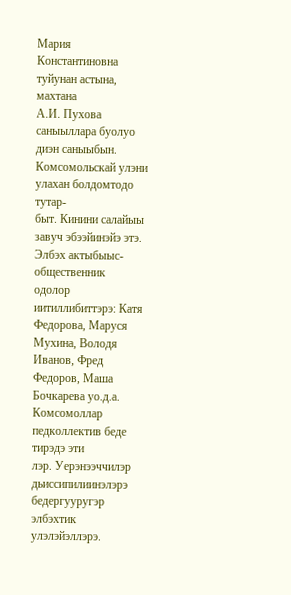Мария Константиновна туйунан астына, махтана
А.И. Пухова саныыллара буолуо диэн саныыбын.
Комсомольскай улэни улахан болдомтодо тутар-
быт. Кинини салайыы завуч эбээйинэйэ этэ. Элбэх актыбыыс-общественник
одолор иитиллибиттэрэ: Катя Федорова, Маруся Мухина, Володя Иванов, Фред
Федоров, Маша Бочкарева уо.д.а. Комсомоллар педколлектив беде тирэдэ эти
лэр. Уерэнээччилэр дьиссипилиинэлэрэ бедергууругэр элбэхтик улэлэйэллэрэ.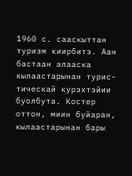1960 с. сааскыттан туризм киирбитэ. Аан бастаан алааска кылаастарынан турис-
тическай курэхтэйии буолбута. Костер оттон, миин буйаран, кылаастарынан бары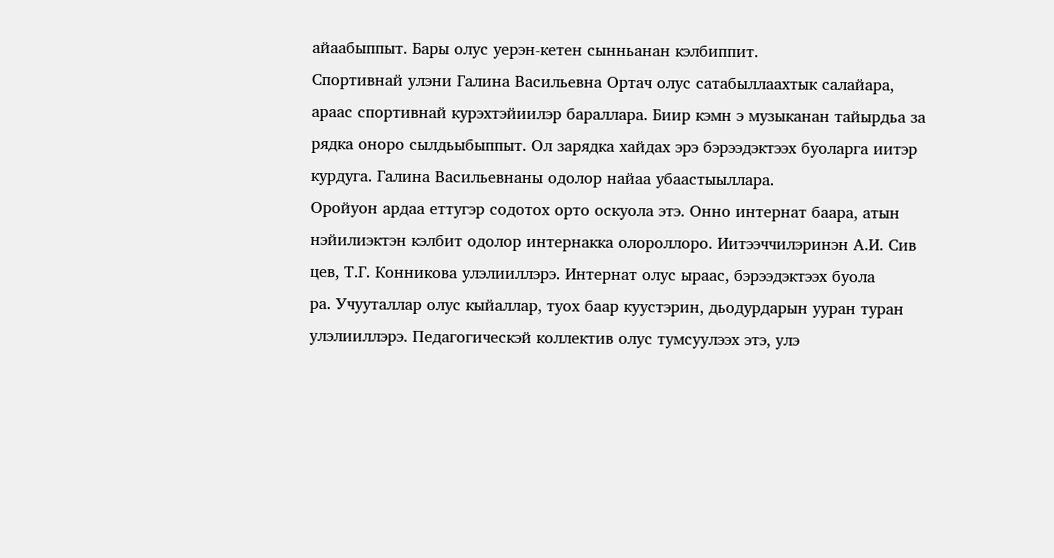айаабыппыт. Бары олус уерэн-кетен сынньанан кэлбиппит.
Спортивнай улэни Галина Васильевна Ортач олус сатабыллаахтык салайара,
араас спортивнай курэхтэйиилэр бараллара. Биир кэмн э музыканан тайырдьа за
рядка оноро сылдьыбыппыт. Ол зарядка хайдах эрэ бэрээдэктээх буоларга иитэр
курдуга. Галина Васильевнаны одолор найаа убаастыыллара.
Оройуон ардаа еттугэр содотох орто оскуола этэ. Онно интернат баара, атын
нэйилиэктэн кэлбит одолор интернакка олороллоро. Иитээччилэринэн А.И. Сив
цев, Т.Г. Конникова улэлииллэрэ. Интернат олус ыраас, бэрээдэктээх буола
ра. Учууталлар олус кыйаллар, туох баар куустэрин, дьодурдарын ууран туран
улэлииллэрэ. Педагогическэй коллектив олус тумсуулээх этэ, улэ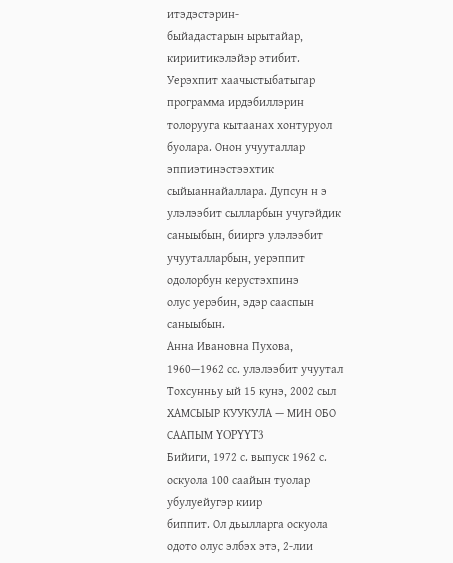итэдэстэрин-
быйадастарын ырытайар, кириитикэлэйэр этибит. Уерэхпит хаачыстыбатыгар
программа ирдэбиллэрин толорууга кытаанах хонтуруол буолара. Онон учууталлар
эппиэтинэстээхтик сыйыаннайаллара. Дупсун н э улэлээбит сылларбын учугэйдик
саныыбын, бииргэ улэлээбит учууталларбын, уерэппит одолорбун керустэхпинэ
олус уерэбин, эдэр сааспын саныыбын.
Анна Ивановна Пухова,
1960—1962 сс. улэлээбит учуутал
Тохсунньу ый 15 кунэ, 2002 сыл
ХАМСЫЫР КУУКУЛА — МИН ОБО СААПЫМ YOPYYT3
Бийиги, 1972 с. выпуск 1962 с. оскуола 100 саайын туолар убулуейугэр киир
биппит. Ол дьылларга оскуола одото олус элбэх этэ, 2-лии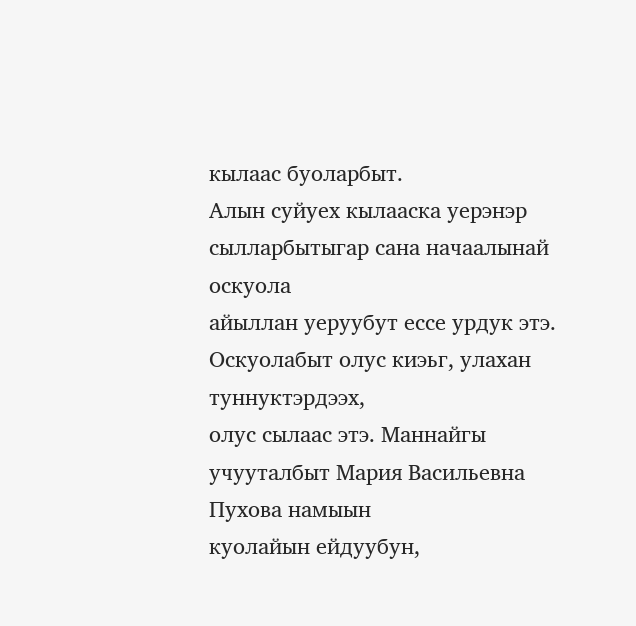кылаас буоларбыт.
Алын суйуех кылааска уерэнэр сылларбытыгар сана начаалынай оскуола
айыллан уеруубут ессе урдук этэ. Оскуолабыт олус киэьг, улахан туннуктэрдээх,
олус сылаас этэ. Маннайгы учууталбыт Мария Васильевна Пухова намыын
куолайын ейдуубун,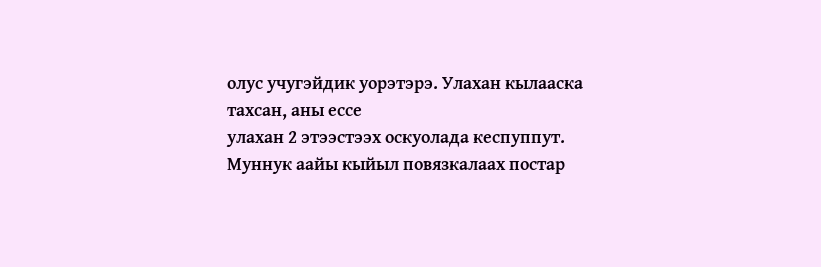олус учугэйдик уорэтэрэ. Улахан кылааска тахсан, аны ессе
улахан 2 этээстээх оскуолада кеспуппут.
Муннук аайы кыйыл повязкалаах постар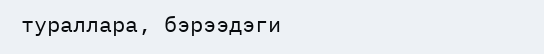тураллара, бэрээдэги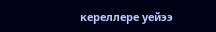кереллере уейээ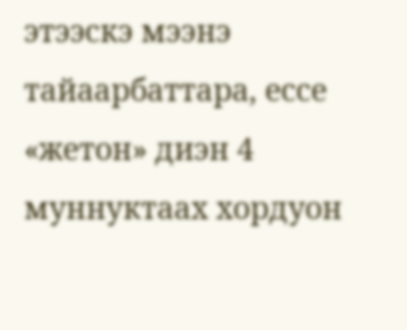этээскэ мээнэ тайаарбаттара, ессе «жетон» диэн 4 муннуктаах хордуон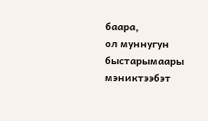баара,
ол муннугун быстарымаары мэниктээбэт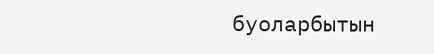буоларбытын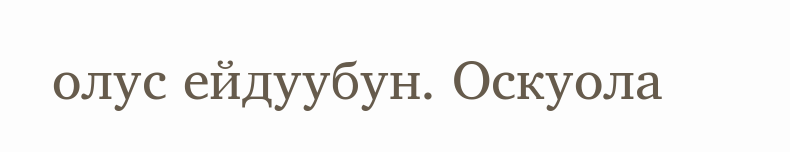олус ейдуубун. Оскуола